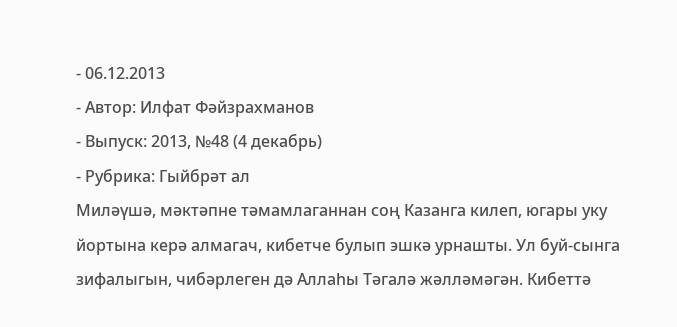- 06.12.2013
- Автор: Илфат Фәйзрахманов
- Выпуск: 2013, №48 (4 декабрь)
- Рубрика: Гыйбрәт ал
Миләүшә, мәктәпне тәмамлаганнан соң Казанга килеп, югары уку йортына керә алмагач, кибетче булып эшкә урнашты. Ул буй-сынга зифалыгын, чибәрлеген дә Аллаһы Тәгалә жәлләмәгән. Кибеттә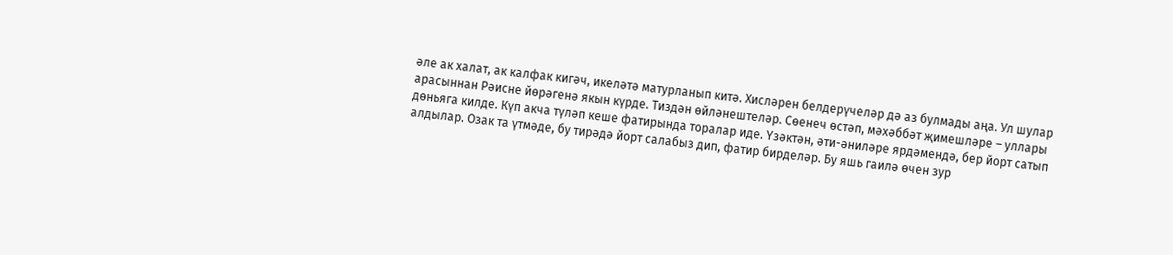әле ак халат, ак калфак кигәч, икеләтә матурланып китә. Хисләрен белдерүчеләр дә аз булмады аңа. Ул шулар арасыннан Рәисне йөрәгенә якын күрде. Тиздән өйләнештеләр. Сөенеч өстәп, мәхәббәт җимешләре – уллары дөньяга килде. Күп акча түләп кеше фатирында торалар иде. Үзәктән, әти-әниләре ярдәмендә, бер йорт сатып алдылар. Озак та үтмәде, бу тирәдә йорт салабыз дип, фатир бирделәр. Бу яшь гаилә өчен зур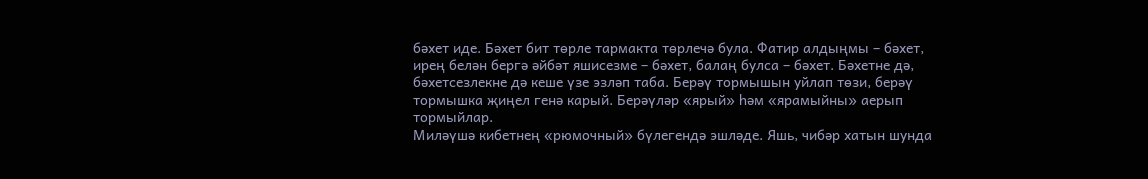бәхет иде. Бәхет бит төрле тармакта төрлечә була. Фатир алдыңмы – бәхет, ирең белән бергә әйбәт яшисезме – бәхет, балаң булса – бәхет. Бәхетне дә, бәхетсезлекне дә кеше үзе эзләп таба. Берәү тормышын уйлап төзи, берәү тормышка җиңел генә карый. Берәүләр «ярый» һәм «ярамыйны» аерып тормыйлар.
Миләүшә кибетнең «рюмочный» бүлегендә эшләде. Яшь, чибәр хатын шунда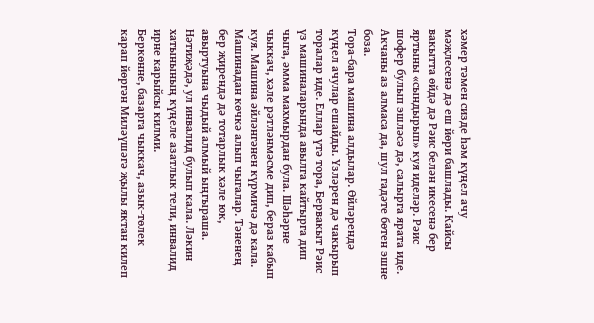хәмер тәмен сизде һәм күңел ачу мәҗлесенә дә еш йөри башлады. Кайсы вакытта өйдә дә Рәис белән икесенә бер яртыны «сындырып» куя иделәр. Рәис шофер булып эшләсә дә, салырга ярата иде. Акчаны аз алмаса да, шул гадәте бөтен эшне боза.
Тора-бара машина алдылар. Өйләрендә күңел ачулар ешайды. Үзләрен дә чакырып торалар иде. Еллар үтә тора, Бервакыт Рәис үз машиналарында авылга кайтырга дип чыга, әмма махмырдан була. Шәһәрне чыккач, хәле рәтләнмәсме дип, бераз кабып куя. Машина әйләнгәнен күрмичә дә кала. Машинадан көчкә алып чыгалар. Тәненең бер җирендә дә тотарлык хәле юк, авыртуына чыдый алмый ыңгыраша. Нәтиҗәдә, ул инвалид булып кала. Ләкин хатынының күңеле азатлык тели, инвалид ирне карыйсы килми.
Беркөнне, базарга чыккач, азык-төлек карап йөргән Миләүшәгә җылы яктан килеп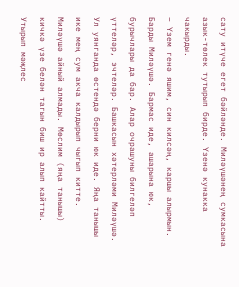сату итүче егет бәйләнде. Миләүшәнең сумкасына азык-төлек тутырып бирде. Үзенә кунакка чакырды.
– Үзем генә яшим, син килсәң, каршы алырмын.
Барды Миләүшә. Бармас иде, ашарына юк, бурычлары да бар. Алар очрашуны билгеләп үттеләр, эчтеләр. Башкасын хәтерләми Миләүшә. Ул уянганда өстендә берни юк иде. Яңа танышы ике мең сум акча калдырып чыгып китте.
Миләүшә айный алмады. Мөслим (яңа танышы) кичкә үзе белән тагын биш ир алып кайтты. Утырып мәҗлес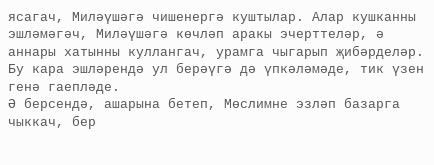ясагач, Миләүшәгә чишенергә куштылар. Алар кушканны эшләмәгәч, Миләүшәгә көчләп аракы эчерттеләр, ә аннары хатынны куллангач, урамга чыгарып җибәрделәр. Бу кара эшләрендә ул берәүгә дә үпкәләмәде, тик үзен генә гаепләде.
Ә берсендә, ашарына бетеп, Мөслимне эзләп базарга чыккач, бер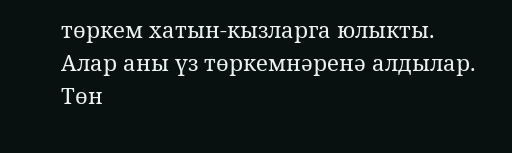төркем хатын-кызларга юлыкты. Алар аны үз төркемнәренә алдылар. Төн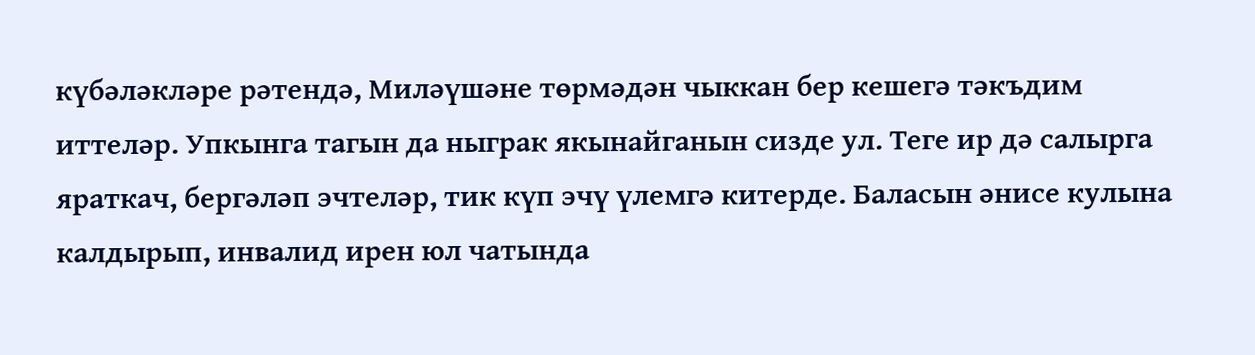күбәләкләре рәтендә, Миләүшәне төрмәдән чыккан бер кешегә тәкъдим иттеләр. Упкынга тагын да ныграк якынайганын сизде ул. Теге ир дә салырга яраткач, бергәләп эчтеләр, тик күп эчү үлемгә китерде. Баласын әнисе кулына калдырып, инвалид ирен юл чатында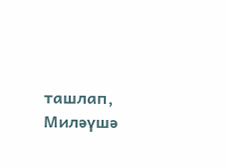ташлап, Миләүшә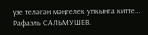үзе теләгән мәңгелек упкынга китте…
Рафаэль САЛЬМУШЕВ.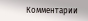Комментарии